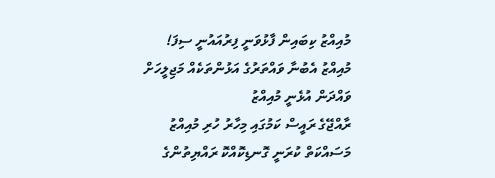މުއިއްޒު ކިބައިން ފާޅުވަނީ ފިރުއައުނީ ސިފަ!
މުއިއްޒު އެބުނާ ވައްތަރުގެ އަޅުންތަކެއް މަޖިލީހަށް ވައްދަން އުޅެނީ މުއިއްޒު
ރާއްޖޭގެ ރައީސް ކަމުގައި މިހާރު ހުރި މުއިއްޒު މަސައްކަތް ކުރަނީ ގޮނޑިކޮއްކޮ ރައްޔިތުންގެ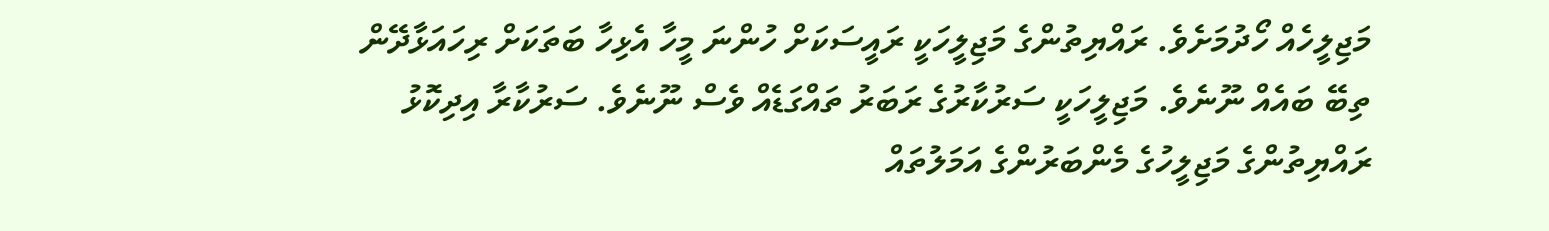މަޖިލީހެއް ހޯދުމަށެވެ. ރައްޔިތުންގެ މަޖިލީހަކީ ރައީސަކަށް ހުންނަ މީހާ އެޅިހާ ބަތަކަށް ރިހައަޅާދޭން ތިބޭ ބައެއް ނޫނެވެ. މަޖިލީހަކީ ސަރުކާރުގެ ރަބަރު ތައްގަޑެއް ވެސް ނޫނެވެ. ސަރުކާރާ އިދިކޮޅު ރައްޔިތުންގެ މަޖިލީހުގެ މެންބަރުންގެ އަމަލުތައް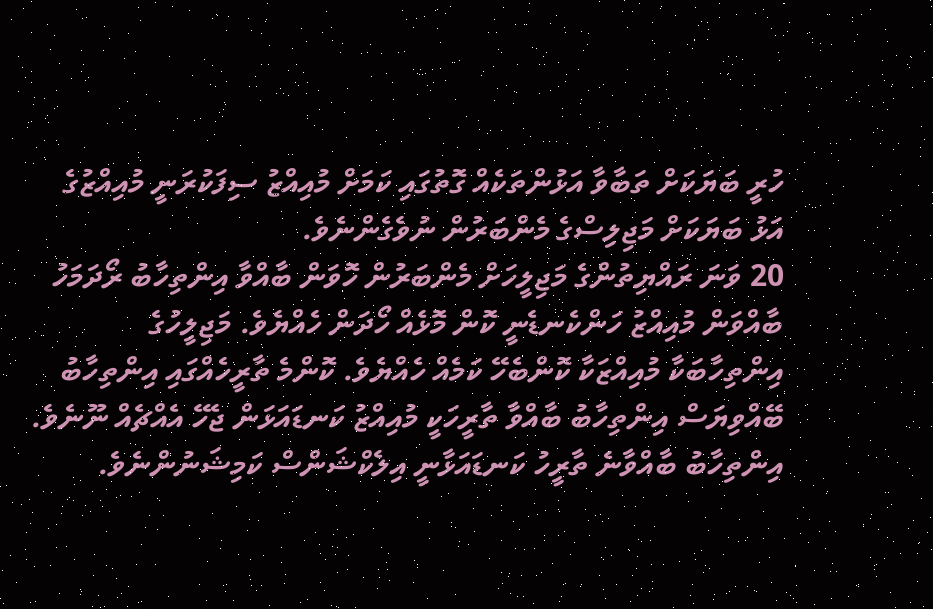ހުރީ ބަޔަކަށް ތަބާވާ އަޅުންތަކެއް ގޮތުގައި ކަމަށް މުއިއްޒު ސިފަކުރަނީ މުއިއްޒުގެ އަޅު ބަޔަކަށް މަޖިލިސްގެ މެންބަރުން ނުވެގެންނެވެ.
20 ވަނަ ރައްޔިތުންގެ މަޖިލީހަށް މެންބަރުން ހޮވަން ބާއްވާ އިންތިހާބު ރޯދަމަހު ބާއްވަން މުއިއްޒު ހަންކެނޑެނީ ކޮން މޮޅެއް ހޯދަން ހެއްޔެވެ. މަޖިލީހުގެ އިންތިހާބަކާ މުއިއްޒަކާ ކޮންބެހޭ ކަމެއް ހެއްޔެވެ. ކޮންމެ ތާރީހެއްގައި އިންތިހާބު ބޭއްވިޔަސް އިންތިހާބު ބާއްވާ ތާރީހަކީ މުއިއްޒު ކަނޑައަޅަން ޖެހޭ އެއްޗެއް ނޫނެވެ. އިންތިހާބު ބާއްވާނެ ތާރީހު ކަނޑައަޅާނީ އިލެކްޝަންސް ކަމިޝަނުންނެވެ.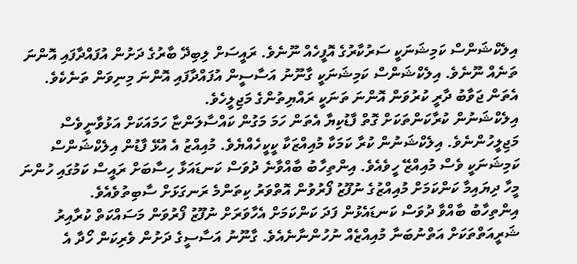އިލެކްޝަންސް ކަމިޝަނަކީ ސަރުކާރުގެ އޮފީހެއް ނޫނެވެ. ރައީސަށް ލިބިދޭ ބާރުގެ ދަށުން އުފައްދާފައި އޮންނަ ތަނެއް ނޫނެވެ. އިލެކްޝަންސް ކަމިޝަނަކީ ގާނޫނު އަސާސީން އުފައްދާފައި އޮންނަ މިނިވަން ތަނެކެވެ. އެތަން ޖަވާބު ދާރީ ކުރުވަން އޮންނަ ތަނަކީ ރައްޔިތުންގެ މަޖިލީހެވެ.
އިލެކްޝަނުން ކުރާކަންތަކަށް ގޮތް ފާޑުކިޔާ އެތަން ހަމަ މަގުން ކައްސާލަންޏާ ހަމައަކަށް އަޅުވާނީވެސް މަޖިލީހުންނެވެ. އިލެކްޝަނުން ކުރާ ކަމަކާ މުއިއްޒަކާ ކީކީހެއްޔެވެ. މުއިއްޒު އެ އުޅޭ ފާޑުން އިލެކްޝަންސް ކަމިޝަނަކީ ވެސް މުއިއްޒޭ ހީވެއެވެ. އިންތިހާބު ބާއްވާނެ ދުވަސް ކަނޑައަޅާ ހިސާބަށް ރައީސް ކަމުގައި ހުންނަ މީހާ ދިޔައިމާ ކަންކަމަށް މުއިއްޒުގެ ނުފޫޒު ފޯރުވުން އޮތްވަރު ކިތަންމެ ރަނގަޅަށް ސާބިތުވެއެވެ.
އިންތިހާބު ބާއްވާ ދުވަސް ކަނޑައެޅުން ފަދަ ކަންކަމަށް އެހާވަރަށް ނުފޫޒު ފޯރުވަން މަސައްކަތް ކުރާއިރު ޝަރީއަތްތަކަށް އަތްނުބަނާ މުއިއްޒެއް ނުހުންނާނެއެވެ. ގާނޫނު އަސާސީގެ ދަށުން ވެރިކަން ހޯދާ އެ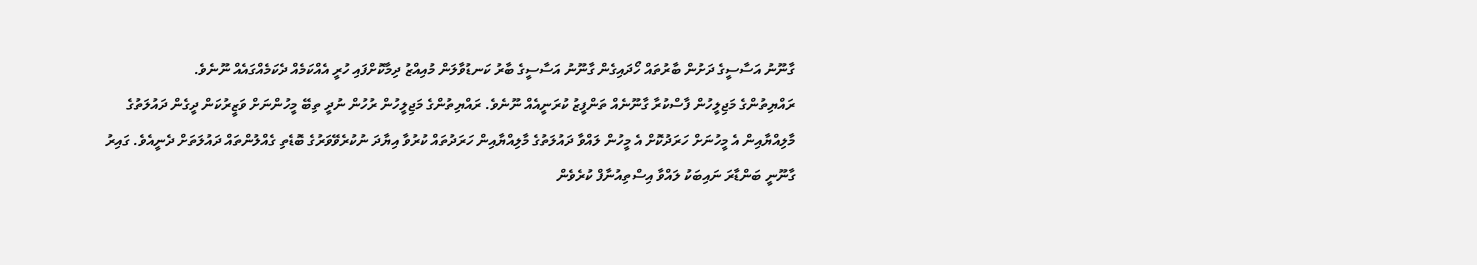ގާނޫނު އަސާސީގެ ދަށުން ބާރުތައް ހޯދައިގެން ގާނޫނު އަސާސީގެ ބާރު ކަނޑުވާލަން މުއިއްޒު ދިމާކޮށްފައި ހުރީ އެއްކަމެއް ދެކަމެއްގައެއް ނޫނެވެ.
ރައްޔިތުންގެ މަޖިލީހުން ފާސްކުރާ ގާނޫނެއް ތަންފީޒު ކުރަނީއެއް ނޫނެވެ. ރައްޔިތުންގެ މަޖިލީހުން ރުހުން ނުދީ ތިބޭ މީހުންނަށް ވަޒީރުކަން ދީގެން ދައުލަތުގެ މާލިއްޔާއިން އެ މީހުނަށް ހަރަދުކޮށް އެ މީހުން ލައްވާ ދައުލަތުގެ މާލިއްޔާއިން ހަރަދުތައް ކުރުވާ އިޔާދަ ނުކުރެވޭވަރުގެ ބޮޑެތި ގެއްލުންތައް ދައުލަތަށް ދެނީއެވެ. ގައިރު ގާނޫނީ ބަންޑާރަ ނައިބަކު ލައްވާ އިސްތިއުނާފް ކުރެވެން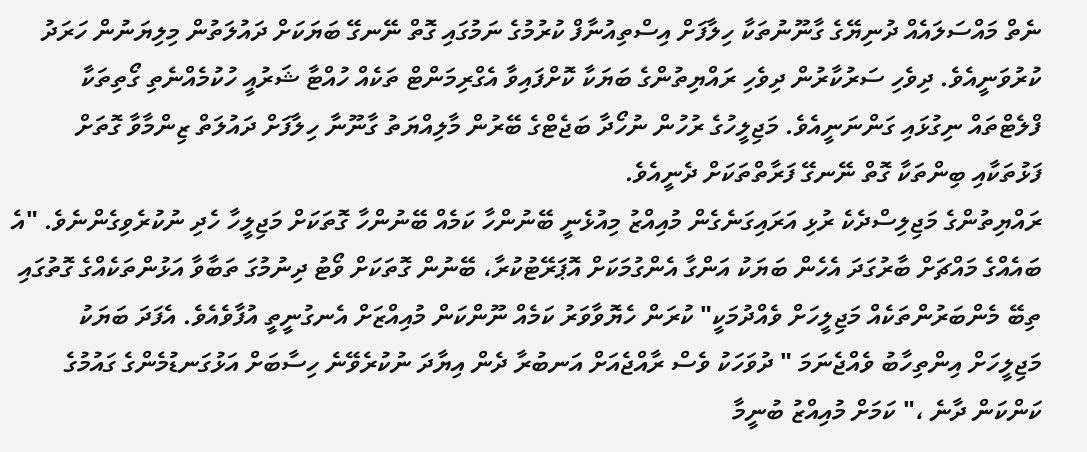ނެތް މައްސަލައެއް ދުނިޔޭގެ ގާނޫނުތަކާ ހިލާފަށް އިސްތިއުނާފް ކުރުމުގެ ނަމުގައި ގޮތް ނޭނގޭ ބަޔަކަށް ދައުލަތުން މިލިޔަނުން ހަރަދު ކުރުވަނީއެވެ. ދިވެހި ސަރުކާރުން ދިވެހި ރައްޔިތުންގެ ބަޔަކާ ކޮށްފައިވާ އެގްރިމަންޓް ތަކެއް ހުއްޓާ ޝަރުއީ ހުކުމެއްނެތި ގޯތިތަކާ ފްލެޓްތައް ނިގުޅައި ގަންނަނީއެވެ. މަޖިލީހުގެ ރުހުން ނުހޯދާ ބަޖެޓްގެ ބޭރުން މާލިއްޔަތު ގާނޫނާ ހިލާފަށް ދައުލަތް ޒިންމާވާ ގޮތަށް ފަޅުތަކާއި ބިންތަކާ ގޮތް ނޭނގޭ ފަރާތްތަކަށް ދެނީއެވެ.
ރައްޔިތުންގެ މަޖިލިސްދެކެ ރުޅި އަރައިގަނެގެން މުއިއްޒު މިއުޅެނީ ބޭނުންހާ ކަމެއް ބޭނުންހާ ގޮތަކަށް މަޖިލީހާ ހެދި ނުކުރެވިގެންނެވެ. "އެ ބައެއްގެ މައްޗަށް ބާރުގަދަ އެހެން ބަޔަކު އަންގާ އެންގުމަކަށް އޮޕަރޭޓުކުރާ، ބޭނުން ގޮތަކަށް ވޯޓު ދިނުމުގަ ތަބާވާ އަޅުންތަކެއްގެ ގޮތުގައި ތިބޭ މެންބަރުންތަކެއް މަޖިލީހަށް ވެއްދުމަކީ" ކުރަން ހެޔޮވާވަރު ކަމެއް ނޫންކަން މުއިއްޒަށް އެނގުނީތީ އުފާވެއެވެ. އެފަދަ ބަޔަކު މަޖިލީހަށް އިންތިހާބު ވެއްޖެނަމަ " ދުވަހަކު ވެސް ރާއްޖެއަށް އަނބުރާ ދެން އިޔާދަ ނުކުރެވޭނެ ހިސާބަށް އަޅުގަނޑުމެންގެ ގައުމުގެ ކަންކަން ދާނެ ،" ކަމަށް މުއިއްޒު ބުނީމާ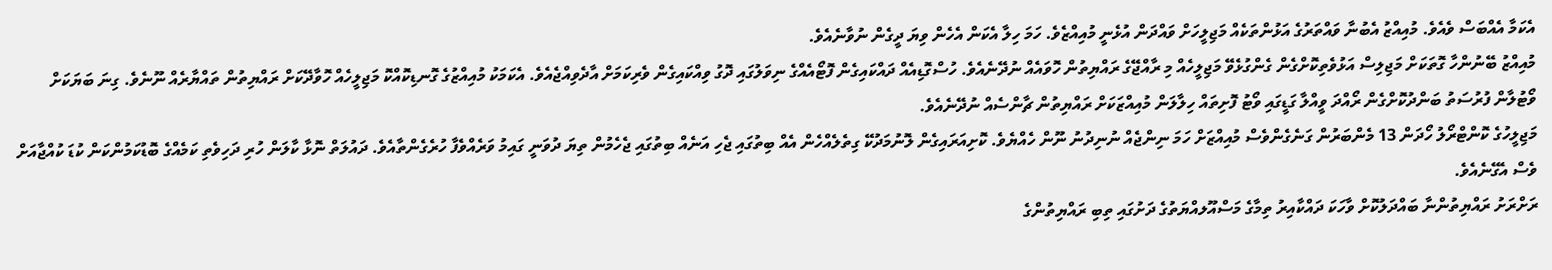އެކަމާ އެއްބަސް ވެއެވެ. މުއިއްޒު އެބުނާ ވައްތަރުގެ އަޅުންތަކެއް މަޖިލީހަށް ވައްދަން އުޅެނީ މުއިއްޒެވެ. ހަމަ ހިލާ އެކަން އެހެން ވިޔަ ދީގެން ނުވާނެއެވެ.
މުއިއްޒު ބޭނުންހާ ގޮތަކަށް މަޖިލިސް އަޅުވެތިކޮށްގެން ގެންގުޅެވޭ މަޖިލީހެއް މި ރާއްޖޭގެ ރައްޔިތުން ހޮވައެއް ނުދޭނެއެވެ. ހުސްގޮޑިއެއް ދައްކައިގެން ފޮޓޯއެއްގެ ނިވަލުގައި ދޮގު ވިއްކައިގެން ވެރިކަމަށް އާދެވިއްޖެއެވެ. އެކަމަކު މުއިއްޒުގެ ގޮނޑިކޮއްކޮ މަޖިލީހެއް ހޮވާދޭކަށް ރައްޔިތުން ތައްޔާރެއް ނޫނެވެ. ގިނަ ބަޔަކަށް ވޯޓުލާން ފުރުސަތު ބަންދުކޮށްގެން ރޯއްދަ ވީއްލާ ގަޑީގައި ވޯޓު ފޮށިތައް ހިލާލަން މުއިއްޒަކަށް ރައްޔިތުން ޗާންސެއް ނުދޭނެއެވެ.
މަޖިލީހުގެ ކޮންޓްރޯލު ހޯދަން 13 މެންބަރުން ގަނެގެންވެސް މުއިއްޒަށް ހަމަ ނިންޖެއް ނުނިދުނު ނޫން ހެއްޔެވެ. ކޮށިއަރައިގެން ލޮނުމަދުކޭ ގިތެލެއްހެން އެއް ބިތުގައި ޖެހި އަނެއް ބިތުގައި ޖެހެމުން ތިޔަ ދުވަނީ ގައިމު ވަރެއްވެފާ ހުރެގެންތާއެވެ. ދައުލަތް ނޮޅާ ކާލަން ހުރި ދަހިވެތި ކަމެއްގެ ބޮޑުކަމުންކަން ކުޑަ ކުއްޖާއަށް ވެސް އެގޭނެއެވެ.
ރަށްރަށު ރައްޔިތުންނާ ބައްދަލުކޮށް ވާހަކަ ދައްކާއިރު ތިމާގެ މަސްއޫލއްޔަތުގެ ދަށުގައި ތިބި ރައްޔިތުންގެ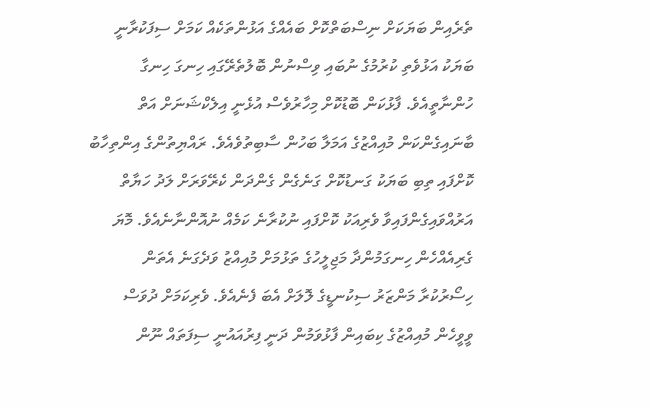ތެރެއިން ބަޔަކަށް ނިސްބަތްކޮށް ބައެއްގެ އަޅުންތަކެއް ކަމަށް ސިފަކުރާނީ ބަޔަކު އަޅުވެތި ކުރުމުގެ ނުބައި ވިސްނުން ބޮލުތެރޭގައި ހިނގަ ހިނގާ ހުންނާތީއެވެ. ފާޅުކަން ބޮޑުކޮށް މިހާރުވެސް އުޅެނީ އިލެކްޝަނަށް އަތް ބާނައިގެންކަން މުއިއްޒުގެ އަމަލާ ބަހުން ސާބިތުވެއެވެ. ރައްޔިތުންގެ އިންތިހާބު ކޮށްފައި ތިބި ބަޔަކު ގަނޑުކޮށް ގަނެގެން ގެންދަން ކެރޭވަރަށް ލަދު ހަޔާތް އަރުއްވައިގެންފައިވާ ވެރިއަކު ކޮށްފައި ނުކުރާނެ ކަމެއް ނުއޮންނާނެއެވެ. މޮޔަ ގެރިއެއްހެން ހިނގަމުންދާ މަޖިލީހުގެ ތަޅުމަށް މުއިއްޒު ވަދެގަނެ އެތަން ހިސޯރުކުރާ މަންޒަރު ސިކުނޑީގެ ލޮލަށް އެބަ ފެނެއެވެ. ވެރިކަމަށް ދުވަސް ވީވީހެން މުއިއްޒުގެ ކިބައިން ފާޅުވަމުން ދަނީ ފިރުއައުނީ ސިފަތައް ނޫން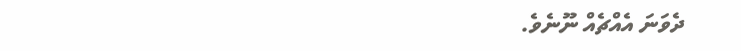ދެވަނަ އެއްޗެއް ނޫނެވެ.